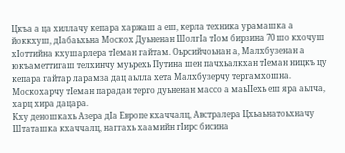Цкъа а ца хиллачу кепара харжаш а еш, керла техника урамашка а йоккхуш, дIабаьхьна Москох Дуьненан ШолгIа тIом бирзина 70 шо кхочуш хIоттийна кхушарлера тIеман гайтам. Оьрсийчоьнан а, Малхбузенан а юкъаметтигаш телхинчу муьрехь Путина шен пачхьалкхан тIеман ницкъ цу кепара гайтар ларамза дац аьлла хета Малхбузерчу тергамхошна.
Москохарчу тIеман парадан терго дуьненан массо а маьIIехь еш яра аьлча, харц хира дацара.
Кху деношкахь Азера дIа Европе кхаччалц, Австралера Цхьаьнатоьхначу Штаташка кхаччалц, наггахь хаамийн гIирс бисина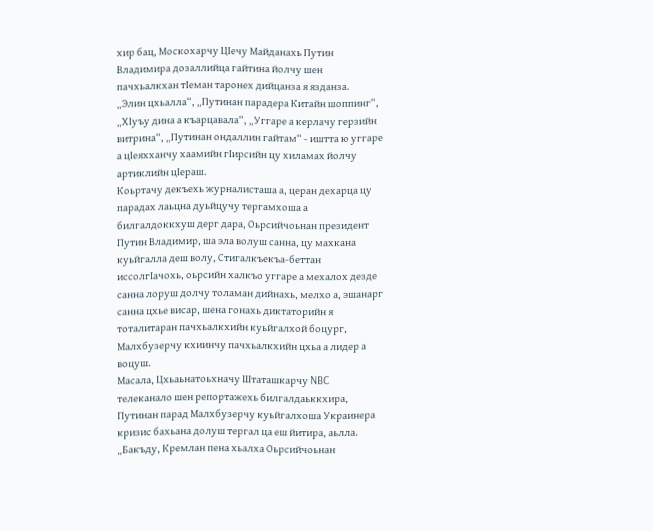хир бац, Москохарчу ЦIечу Майданахь Путин Владимира дозаллийца гайтина йолчу шен пачхьалкхан тIеман таронех дийцанза я язданза.
„Элин цхьалла“, „Путинан парадера Китайн шоппинг“, „ХIуъу дина а къарцавала“, „Уггаре а керлачу герзийн витрина“, „Путинан ондаллин гайтам“ - иштта ю уггаре а цIеяхханчу хаамийн гIирсийн цу хиламах йолчу артиклийн цIераш.
Коьртачу декъехь журналисташа а, церан дехарца цу парадах лаьцна дуьйцучу тергамхоша а билгалдоккхуш дерг дара, Оьрсийчоьнан президент Путин Владимир, ша эла волуш санна, цу махкана куьйгалла деш волу, Стигалкъекъа-беттан иссолгIачохь, оьрсийн халкъо уггаре а мехалох дезде санна лоруш долчу толаман дийнахь, мелхо а, эшанарг санна цхье висар, шена гонахь диктаторийн я тоталитаран пачхьалкхийн куьйгалхой боцург, Малхбузерчу кхиинчу пачхьалкхийн цхьа а лидер а воцуш.
Масала, Цхьаьнатоьхначу Штаташкарчу NBC телеканало шен репортажехь билгалдаьккхира, Путинан парад Малхбузерчу куьйгалхоша Украинера кризис бахьана долуш тергал ца еш йитира, аьлла. „Бакъду, Кремлан пена хьалха Оьрсийчоьнан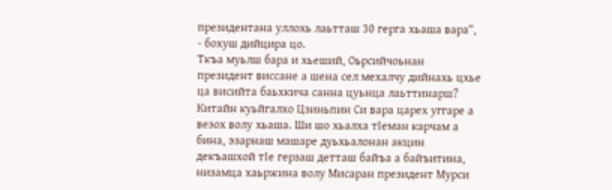президентана уллохь лаьтташ 30 герга хьаша вара“, - бохуш дийцира цо.
Ткъа муьлш бара и хьеший, Оьрсийчоьнан президент виссане а шена сел мехалчу дийнахь цхье ца висийта баьхкича санна цуьнца лаьттинарш?
Китайн куьйгалхо Цзиньпин Си вара царех уггаре а везох волу хьаша. Ши шо хьалха тIеман карчам а бина, эзарнаш машаре дуьхьалонан акцин декъашхой тIе герзаш детташ байъа а байъитина, низамца хаьржина волу Мисаран президент Мурси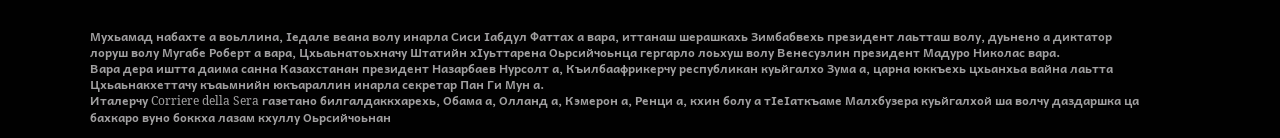Мухьамад набахте а воьллина, Iедале веана волу инарла Сиси Iабдул Фаттах а вара, иттанаш шерашкахь Зимбабвехь президент лаьтташ волу, дуьнено а диктатор лоруш волу Мугабе Роберт а вара, Цхьаьнатоьхначу Штатийн хIуьттарена Оьрсийчоьнца гергарло лоьхуш волу Венесуэлин президент Мадуро Николас вара.
Вара дера иштта даима санна Казахстанан президент Назарбаев Нурсолт а, Къилбаафрикерчу республикан куьйгалхо Зума а, царна юккъехь цхьанхьа вайна лаьтта Цхьаьнакхеттачу къаьмнийн юкъараллин инарла секретар Пан Ги Мун а.
Италерчу Corriere della Sera газетано билгалдаккхарехь, Обама а, Олланд а, Кэмерон а, Ренци а, кхин болу а тIеIаткъаме Малхбузера куьйгалхой ша волчу даздаршка ца бахкаро вуно боккха лазам кхуллу Оьрсийчоьнан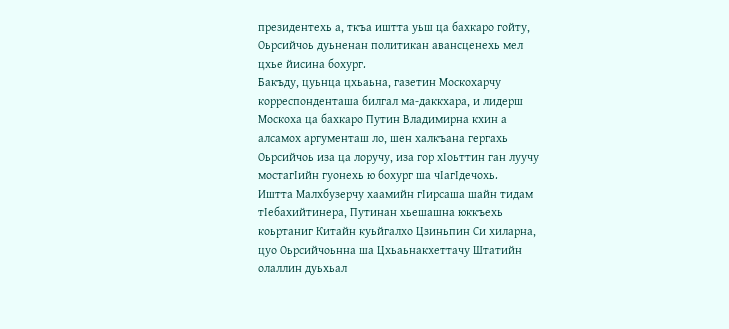президентехь а, ткъа иштта уьш ца бахкаро гойту, Оьрсийчоь дуьненан политикан авансценехь мел цхье йисина бохург.
Бакъду, цуьнца цхьаьна, газетин Москохарчу корреспонденташа билгал ма-даккхара, и лидерш Москоха ца бахкаро Путин Владимирна кхин а алсамох аргументаш ло, шен халкъана гергахь Оьрсийчоь иза ца лоручу, иза гор хIоьттин ган луучу мостагIийн гуонехь ю бохург ша чIагIдечохь.
Иштта Малхбузерчу хаамийн гIирсаша шайн тидам тIебахийтинера, Путинан хьешашна юккъехь коьртаниг Китайн куьйгалхо Цзиньпин Си хиларна, цуо Оьрсийчоьнна ша Цхьаьнакхеттачу Штатийн олаллин дуьхьал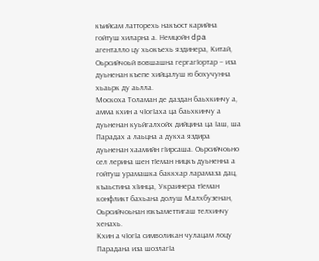къийсам латторехь накъост карийна гойтуш хиларна а. Немцойн dpa агенталло цу хьокъехь яздинера, Китай, Оьрсийчоьй вовшашна гергагIортар – иза дуьненан къепе хийцалуш ю бохучунна хьаьрк ду аьлла.
Москоха Толаман де даздан баьхкинчу а, амма кхин а чIогIаха ца баьхкинчу а дуьненан куьйгалхойх дийцина ца Iаш, ша Парадах а лаьцна а дукха яздира дуьненан хаамийн гIирсаша. Оьрсийчоьно сел лерина шен тIеман ницкъ дуьненна а гойтуш урамашка баккхар ларамаза дац, къаьстина хIинца, Украинера тIеман конфликт бахьана долуш Малхбузенан, Оьрсийчоьнан юкъаметтигаш телхинчу хенахь.
Кхин а чIогIа символикан чулацам лоцу Парадана иза шозлагIа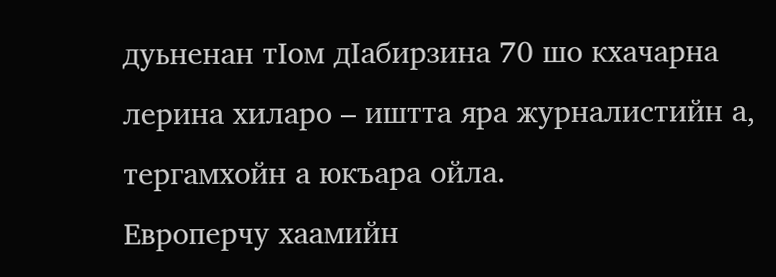дуьненан тIом дIабирзина 70 шо кхачарна лерина хиларо – иштта яра журналистийн а, тергамхойн а юкъара ойла.
Европерчу хаамийн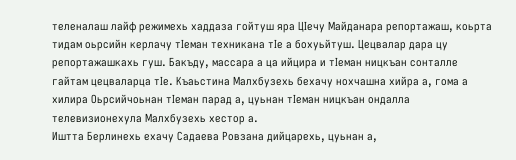теленалаш лайф режимехь хаддаза гойтуш яра ЦIечу Майданара репортажаш, коьрта тидам оьрсийн керлачу тIеман техникана тIе а бохуьйтуш. Цецвалар дара цу репортажашкахь гуш. Бакъду, массара а ца ийцира и тIеман ницкъан сонталле гайтам цецваларца тIе. Къаьстина Малхбузехь бехачу нохчашна хийра а, гома а хилира Оьрсийчоьнан тIеман парад а, цуьнан тIеман ницкъан ондалла телевизионехула Малхбузехь хестор а.
Иштта Берлинехь ехачу Садаева Ровзана дийцарехь, цуьнан а,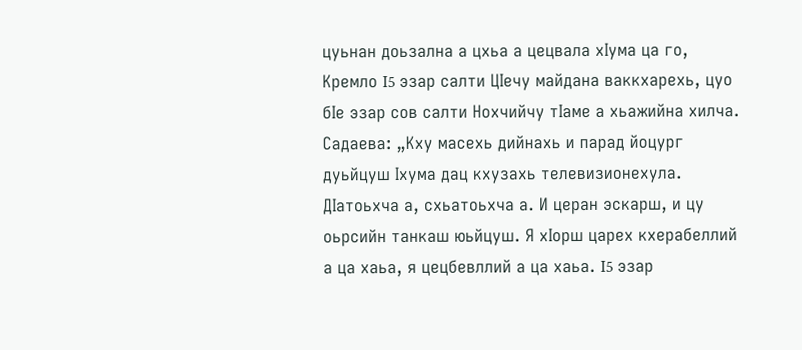цуьнан доьзална а цхьа а цецвала хIума ца го, Кремло I5 эзар салти ЦIечу майдана ваккхарехь, цуо бIе эзар сов салти Нохчийчу тIаме а хьажийна хилча.
Садаева: „Кху масехь дийнахь и парад йоцург дуьйцуш Iхума дац кхузахь телевизионехула. ДIатоьхча а, схьатоьхча а. И церан эскарш, и цу оьрсийн танкаш юьйцуш. Я хIорш царех кхерабеллий а ца хаьа, я цецбевллий а ца хаьа. I5 эзар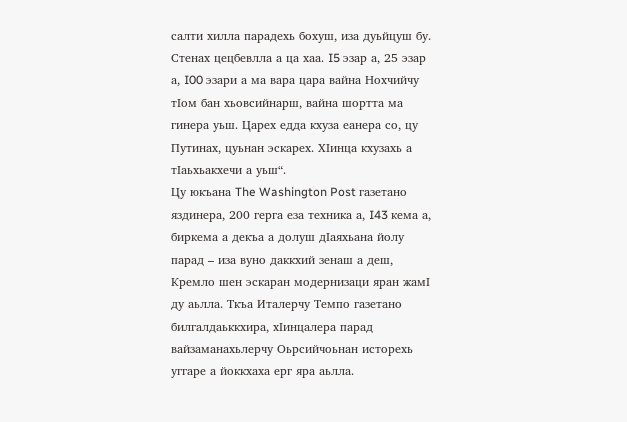салти хилла парадехь бохуш, иза дуьйцуш бу. Стенах цецбевлла а ца хаа. I5 эзар а, 25 эзар а, I00 эзари а ма вара цара вайна Нохчийчу тIом бан хьовсийнарш, вайна шортта ма гинера уьш. Царех едда кхуза еанера со, цу Путинах, цуьнан эскарех. ХIинца кхузахь а тIаьхьакхечи а уьш“.
Цу юкъана The Washington Post газетано яздинера, 200 герга еза техника а, I43 кема а, биркема а декъа а долуш дIаяхьана йолу парад – иза вуно даккхий зенаш а деш, Кремло шен эскаран модернизаци яран жамI ду аьлла. Ткъа Италерчу Темпо газетано билгалдаьккхира, хIинцалера парад вайзаманахьлерчу Оьрсийчоьнан исторехь уггаре а йоккхаха ерг яра аьлла.